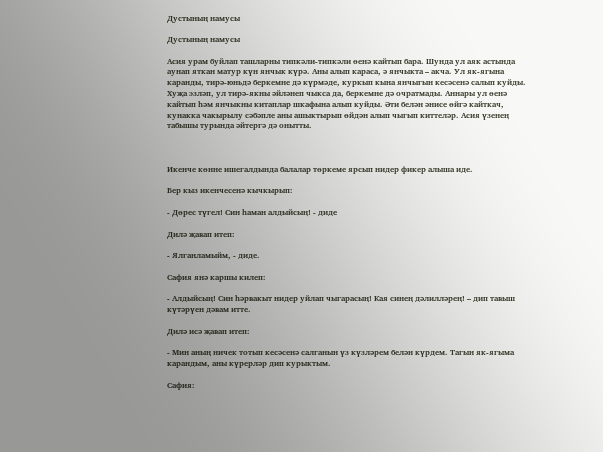Дустының намусы

Дустының намусы

Асия урам буйлап ташларны типкәли-типкәли өенә кайтып бара. Шунда ул аяк астында аунап яткан матур күн янчык күрә. Аны алып караса, ә янчыкта – акча. Ул як-ягына каранды, тирә-юньдә беркемне дә күрмәде, куркып кына янчыгын кесәсенә салып куйды. Хуҗа эзләп, ул тирә-якны әйләнеп чыкса да, беркемне дә очратмады. Аннары ул өенә кайтып һәм янчыкны китаплар шкафына алып куйды. Әти белән әнисе өйгә кайткач, кунакка чакырылу сәбәпле аны ашыктырып өйдән алып чыгып киттеләр. Асия үзенең табышы турында әйтергә дә онытты.



Икенче көнне ишегалдында балалар төркеме ярсып нидер фикер алыша иде.

Бер кыз икенчесенә кычкырып:

- Дөрес түгел! Син һаман алдыйсың! - диде

Дилә җавап итеп:

- Ялганламыйм, - диде.

Сафия янә каршы килеп:

- Алдыйсың! Син һәрвакыт нидер уйлап чыгарасың! Кая синең дәлилләрең! – дип тавыш күтәрүен дәвам итте.

Дилә исә җавап итеп:

- Мин аның ничек тотып кесәсенә салганын үз күзләрем белән күрдем. Тагын як-ягыма карандым, аны күрерләр дип курыктым.

Сафия: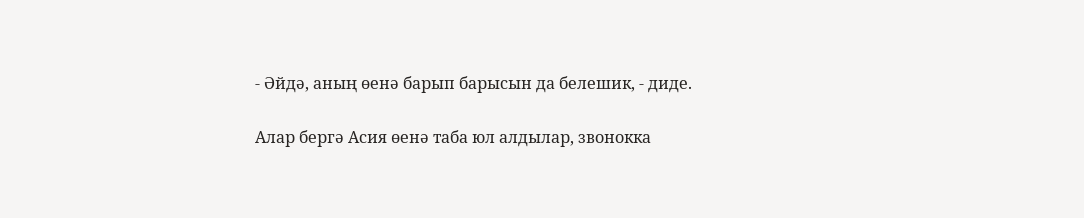- Әйдә, аның өенә барып барысын да белешик, - диде.

Алар бергә Асия өенә таба юл алдылар, звонокка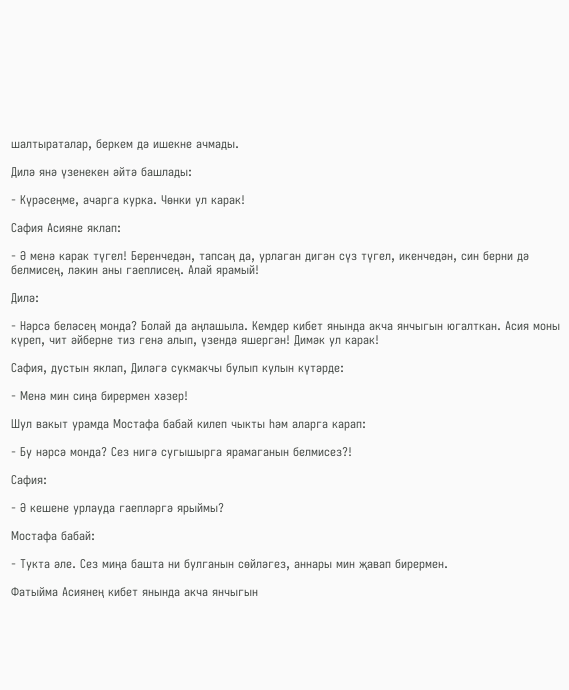шалтыраталар, беркем дә ишекне ачмады.

Дилә янә үзенекен әйтә башлады:

- Күрәсеңме, ачарга курка. Чөнки ул карак!

Сафия Асияне яклап:

- Ә менә карак түгел! Беренчедән, тапсаң да, урлаган дигән сүз түгел, икенчедән, син берни дә белмисең, ләкин аны гаеплисең. Алай ярамый!

Дилә:

- Нәрсә беләсең монда? Болай да аңлашыла. Кемдер кибет янында акча янчыгын югалткан. Асия моны күреп, чит әйберне тиз генә алып, үзендә яшергән! Димәк ул карак!

Сафия, дустын яклап, Диләгә сукмакчы булып кулын күтәрде:

- Менә мин сиңа бирермен хәзер!

Шул вакыт урамда Мостафа бабай килеп чыкты һәм аларга карап:

- Бу нәрсә монда? Сез нигә сугышырга ярамаганын белмисез?!

Сафия:

- Ә кешене урлауда гаепләргә ярыймы?

Мостафа бабай:

- Тукта әле. Сез миңа башта ни булганын сөйләгез, аннары мин җавап бирермен.

Фатыйма Асиянең кибет янында акча янчыгын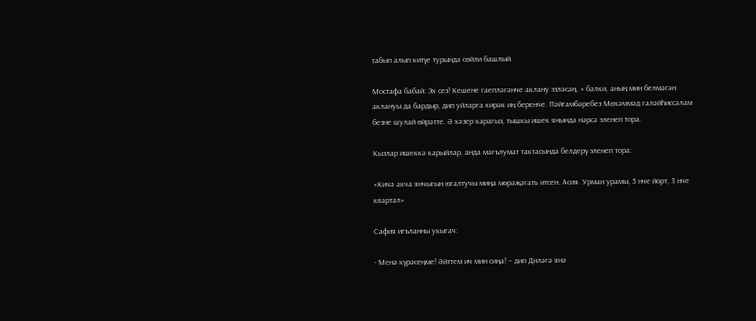табып алып китүе турында сөйли башлый.

Мостафа бабай: Эх сез! Кешене гаепләгәнче аклану эзләсәң, « бәлки, аның мин белмәгән аклануы да бардыр, дип уйларга кирәк иң беренче. Пәйгамбәребез Мөхәммәд галәйһиссәлам безне шулай өйрәтте. Ә хәзер карагыз, тышкы ишек янында нәрсә эленеп тора.

Кызлар ишеккә карыйлар, анда мәгълумат тактасында белдерү эленеп тора:

«Кичә акча янчыгын югалтучы миңа мөрәҗәгать итсен. Асия. Урман урамы, 5 нче йорт, 3 нче квартал»

Сафия игъланны укыгач:

- Менә күрәсеңме! Әйттем ич мин сиңа! – дип Диләгә янә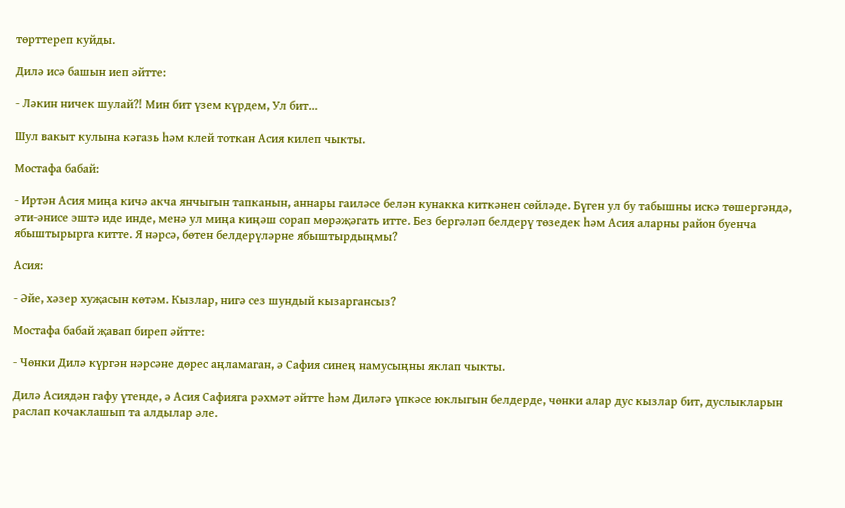төрттереп куйды.

Дилә исә башын иеп әйтте:

- Ләкин ничек шулай?! Мин бит үзем күрдем, Ул бит...

Шул вакыт кулына кәгазь һәм клей тоткан Асия килеп чыкты.

Мостафа бабай:

- Иртән Асия миңа кичә акча янчыгын тапканын, аннары гаиләсе белән кунакка киткәнен сөйләде. Бүген ул бу табышны искә төшергәндә, әти-әнисе эштә иде инде, менә ул миңа киңәш сорап мөрәҗәгать итте. Без бергәләп белдерү төзедек һәм Асия аларны район буенча ябыштырырга китте. Я нәрсә, бөтен белдерүләрне ябыштырдыңмы?

Асия:

- Әйе, хәзер хуҗасын көтәм. Кызлар, нигә сез шундый кызаргансыз?

Мостафа бабай җавап биреп әйтте:

- Чөнки Дилә күргән нәрсәне дөрес аңламаган, ә Сафия синең намусыңны яклап чыкты.

Дилә Асиядән гафу үтенде, ә Асия Сафияга рәхмәт әйтте һәм Диләгә үпкәсе юклыгын белдерде, чөнки алар дус кызлар бит, дуслыкларын раслап кочаклашып та алдылар әле.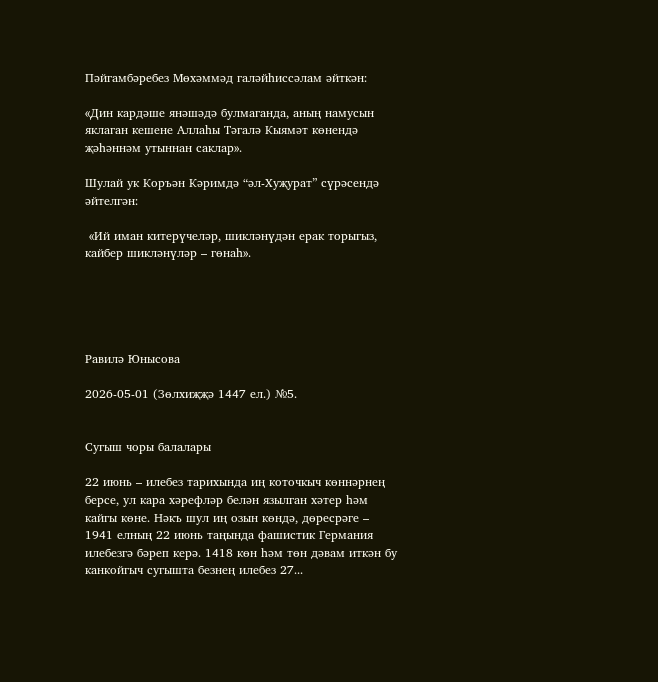Пәйгамбәребез Мөхәммәд галәйһиссәлам әйткән:

«Дин кардәше янәшәдә булмаганда, аның намусын яклаган кешене Аллаһы Тәгалә Кыямәт көнендә җәһәннәм утыннан саклар».

Шулай ук Коръән Кәримдә “әл-Хуҗурат” сүрәсендә әйтелгән:

 «Ий иман китерүчеләр, шикләнүдән ерак торыгыз, кайбер шикләнүләр – гөнаһ».





Равилә Юнысова

2026-05-01 (Зөлхиҗҗә 1447 ел.) №5.


Сугыш чоры балалары

22 июнь – илебез тарихында иң коточкыч көннәрнең берсе, ул кара хәрефләр белән язылган хәтер һәм кайгы көне. Нәкъ шул иң озын көндә, дөресрәге – 1941 елның 22 июнь таңында фашистик Германия илебезгә бәреп керә. 1418 көн һәм төн дәвам иткән бу канкойгыч сугышта безнең илебез 27...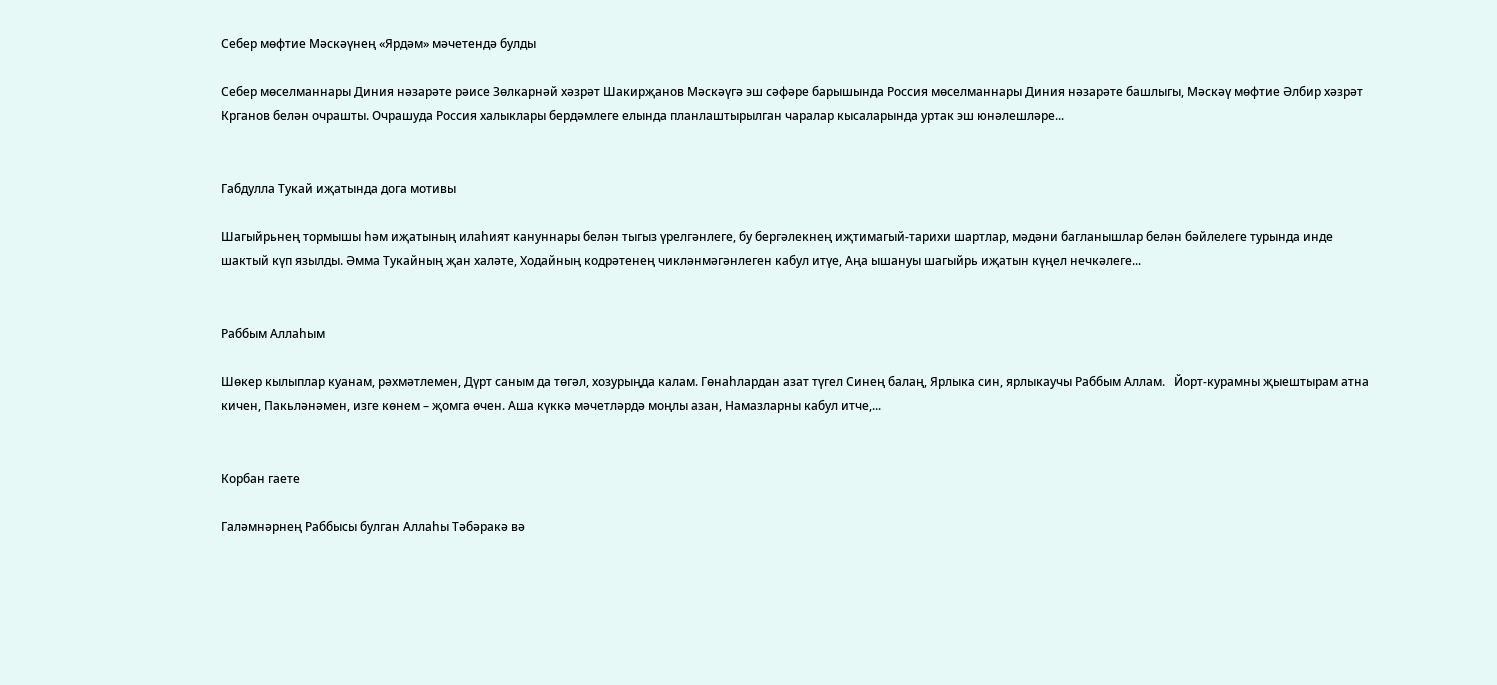Себер мөфтие Мәскәүнең «Ярдәм» мәчетендә булды

Себер мөселманнары Диния нәзарәте рәисе Зөлкарнәй хәзрәт Шакирҗанов Мәскәүгә эш сәфәре барышында Россия мөселманнары Диния нәзарәте башлыгы, Мәскәү мөфтие Әлбир хәзрәт Крганов белән очрашты. Очрашуда Россия халыклары бердәмлеге елында планлаштырылган чаралар кысаларында уртак эш юнәлешләре...


Габдулла Тукай иҗатында дога мотивы

Шагыйрьнең тормышы һәм иҗатының илаһият кануннары белән тыгыз үрелгәнлеге, бу бергәлекнең иҗтимагый-тарихи шартлар, мәдәни багланышлар белән бәйлелеге турында инде шактый күп язылды. Әмма Тукайның җан халәте, Ходайның кодрәтенең чикләнмәгәнлеген кабул итүе, Аңа ышануы шагыйрь иҗатын күңел нечкәлеге...


Раббым Аллаһым

Шөкер кылыплар куанам, рәхмәтлемен, Дүрт саным да төгәл, хозурыңда калам. Гөнаһлардан азат түгел Синең балаң, Ярлыка син, ярлыкаучы Раббым Аллам.   Йорт-курамны җыештырам атна кичен, Пакьләнәмен, изге көнем – җомга өчен. Аша күккә мәчетләрдә моңлы азан, Намазларны кабул итче,...


Корбан гаете

Галәмнәрнең Раббысы булган Аллаһы Тәбәракә вә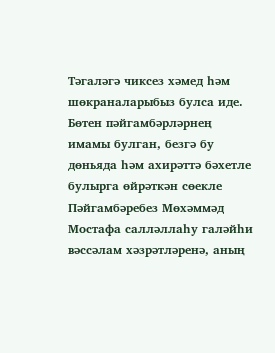Тәгаләгә чиксез хәмед һәм шөкраналарыбыз булса иде. Бөтен пәйгамбәрләрнең имамы булган, безгә бу дөньяда һәм ахирәттә бәхетле булырга өйрәткән сөекле Пәйгамбәребез Мөхәммәд Мостафа салләллаһу галәйһи вәссәлам хәзрәтләренә, аның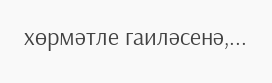хөрмәтле гаиләсенә,...